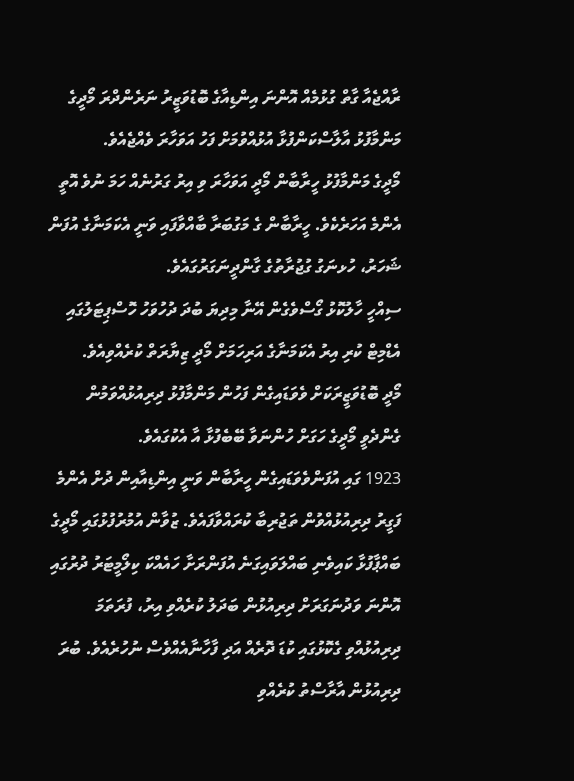ރާއްޖެއާ ގާތް ގުޅުމެއް އޮންނަ އިންޑިއާގެ ބޮޑުވަޒީރު ނަރެންދްރަ މޯދީގެ މަންމާފުޅު އާލާސްކަންފުޅާ އުޅުއްވުމަށް ފަހު އަވަހާރަ ވެއްޖެއެވެ.
މޯދީގެ މަންމާފުޅު ހީރާބާން މޯދީ އަވަހާރަ ވި އިރު ގަރުނެއް ހަމަ ނުވެ އޮތީ އެންމެ އަހަރެކެވެ. ހީރާބާން ގެ މަގުބަރާ ބާއްވާފައި ވަނީ އެކަމަނާގެ އުފަން ޝަހަރު، ހުޅނަގު ގުޖުރާތުގެ ގާންދީނަގަރުގައެވެ.
ސިއްހީ ހާލުކޮޅު ގޯސްވެގެން އޭނާ މިދިޔަ ބުދަ ދުހުވަހު ހޮސްޕިޓަލުގައި އެޑްމިޓް ކުރި އިރު އެކަމަނާގެ އަރިހަމަށް މޯދީ ޒިޔާރަތް ކުރެއްވިއެވެ.
މޯދީ ބޮޑުވަޒީރަކަށް ވެވަޑައިގެން ފަހުން މަންމާފުޅު ދިރިއުޅުއްވަމުން ގެންދެވީ މޯދީގެ ހަގަށް ހުންނަވާ ބޭބެފުޅާ އާ އެކުގައެވެ.
1923 ގައި އުފަންވެވަޑައިގެން ހީރާބާން ވަނީ އިންޑިއާއިން ދުށް އެންމެ ފަގީރު ދިރިއުޅުއްވުން ތަޖުރިބާ ކުރައްވާފައެވެ. ޒުވާން އުމުރުފުޅުގައި މޯދީގެ ބައްޕާފުޅާ ކައިވެނި ބައްލަވައިގަނެ އުފަންރަށާ ހައެއްކަ ކިލޯމީޓަރު ދުރުގައި އޮންނަ ވަދުނަގަރަށް ދިރިއުޅުން ބަދަލު ކުރެއްވި އިރު، ފުރަތަމަ ދިރިއުޅުއްވި ގެކޮޅުގައި ކުޑަ ދޮރެއް އަދި ފާހާނާއެއްވެސް ނުހުރެއެވެ. ބުރަ ދިރިއުޅުން އާރާސްތު ކުރެއްވި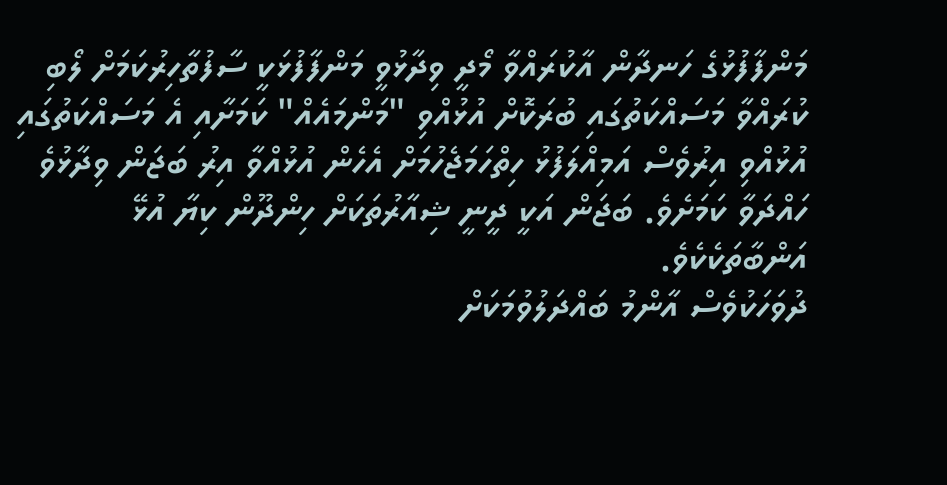މަންފާފުޅުގެ ހަނދާން އާކުރައްވާ މޯދީ ވިދާޅުވީ މަންފާފުޅަކީ ސާފުތާހިރުކަމަށް ލޯބި ކުރައްވާ މަސައްކަތުގައި ބުރަކޮށް އުޅުއްވި "މަންމައެއް" ކަމަށާއި އެ މަސައްކަތުގައި އުޅުއްވި އިރުވެސް އަމިއްލަފުޅު ހިތްހަމަޖެހުމަށް އެހެން އުޅުއްވާ އިރު ބަޖަން ވިދާޅުވެ ހައްދަވާ ކަމަށެވެ. ބަޖަން އަކީ ދީނީ ޝިއާރުތަކަށް ހިންދޫން ކިޔާ އުޅޭ އަންބާތަކެކެވެ.
ދުވަހަކުވެސް އާންމު ބައްދަލުވުމަކަށް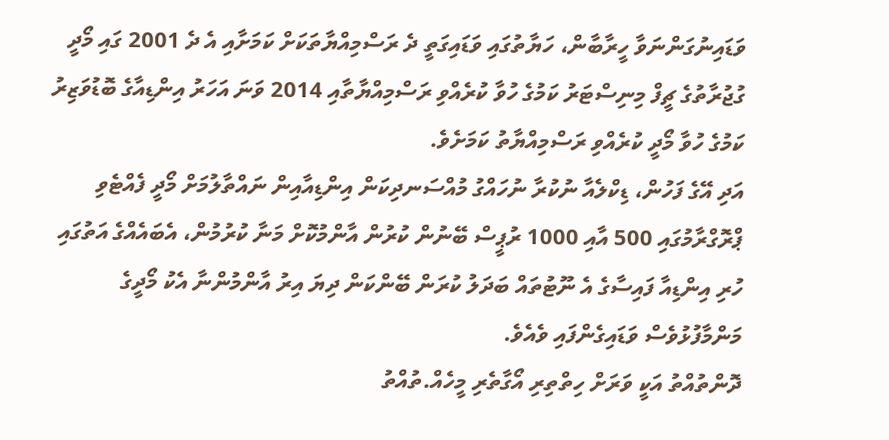ވަޑައިނުގަންނަވާ ހީރާބާން، ހަޔާތުގައި ވަޑައިގަތީ ދެ ރަސްމިއްޔާތަކަށް ކަމަށާއި އެ ދެ 2001 ގައި މޯދީ ގުޖުރާތުގެ ޗީފް މިނިސްޓަރު ކަމުގެ ހުވާ ކުރެއްވި ރަސްމިއްޔާތާއި 2014 ވަނަ އަހަރު އިންޑިއާގެ ބޮޑުވަޒިރު ކަމުގެ ހުވާ މޯދީ ކުރެއްވި ރަސްމިއްޔާތު ކަމަށެވެ.
އަދި އޭގެ ފަހުން، ޑިކްލެއާ ނުކުރާ ނުހައްގު މުއްސަނދިކަން އިންޑިއާއިން ނައްތާލުމަށް މޯދީ ފެއްޓެވި ޕްރޮގްރާމުގައި 500 އާއި 1000 ރުޕީސް ބޭނުން ކުރުން އާންމުކޮށް މަނާ ކުރުމުން، އެބައެއްގެ އަތުގައި ހުރި އިންޑިއާ ފައިސާގެ އެ ނޫޓުތައް ބަދަލު ކުރަން ބޭންކަން ދިޔަ އިރު އާންމުންނާ އެކު މޯދީގެ މަންމާފުޅުވެސް ވަޑައިގެންފައި ވެއެވެ.
ދޮންތުއްތު އަކީ ވަރަށް ހިތްތިރި އޯގާތެރި މީހެއް.ތުއްތު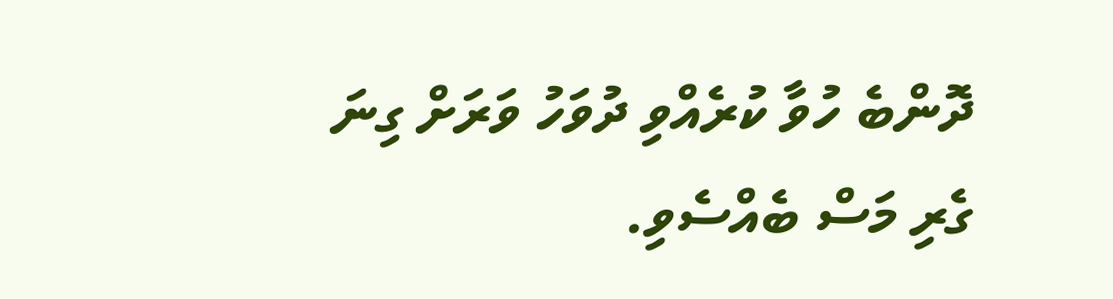ދޮންބެ ހުވާ ކުރެއްވި ދުވަހު ވަރަށް ގިނަ ގެރި މަސް ބެއްސެވި.